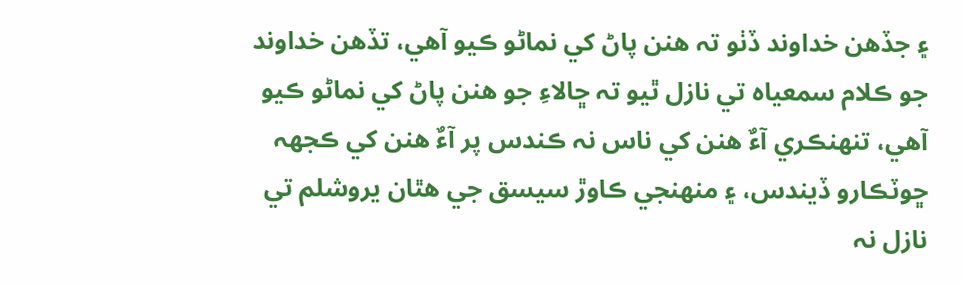۽ جڏهن خداوند ڏٺو تہ هنن پاڻ کي نماڻو ڪيو آهي، تڏهن خداوند جو ڪلام سمعياہ تي نازل ٿيو تہ ڇالاءِ جو هنن پاڻ کي نماڻو ڪيو آهي، تنهنڪري آءٌ هنن کي ناس نہ ڪندس پر آءٌ هنن کي ڪجهہ ڇوٽڪارو ڏيندس، ۽ منهنجي ڪاوڙ سيسق جي هٿان يروشلم تي نازل نہ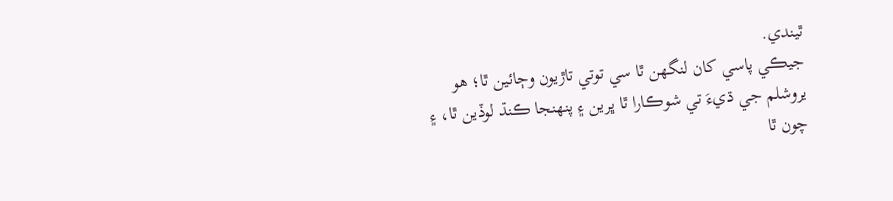ٿيندي.
جيڪي پاسي کان لنگهن ٿا سي توتي تاڙيون وڄائين ٿا؛ هو يروشلم جي ڌيءَ تي شوڪارا ٿا ڀرين ۽ پنهنجا ڪنڌ لوڏين ٿا، ۽ چون ٿا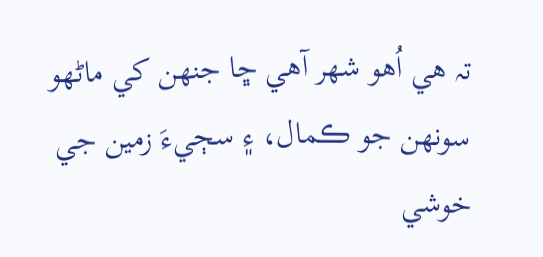تہ هي اُهو شهر آهي ڇا جنهن کي ماڻهو سونهن جو ڪمال، ۽ سڄيءَ زمين جي خوشي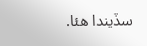سڏيندا هئا.